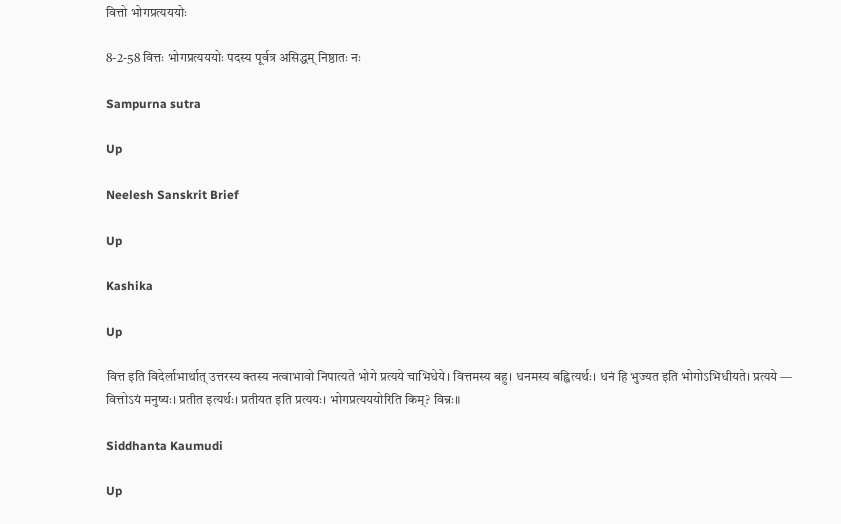वित्तो भोगप्रत्यययोः

8-2-58 वित्तः भोगप्रत्यययोः पदस्य पूर्वत्र असिद्धम् निष्ठातः नः

Sampurna sutra

Up

Neelesh Sanskrit Brief

Up

Kashika

Up

वित्त इति विदेर्लाभार्थात् उत्तरस्य क्तस्य नत्वाभावो निपात्यते भोगे प्रत्यये चाभिधेये। वित्तमस्य बहु। धनमस्य बह्वित्यर्थः। धनं हि भुज्यत इति भोगोऽभिधीयते। प्रत्यये — वित्तोऽयं मनुष्यः। प्रतीत इत्यर्थः। प्रतीयत इति प्रत्ययः। भोगप्रत्यययोरिति किम्? विन्नः॥

Siddhanta Kaumudi

Up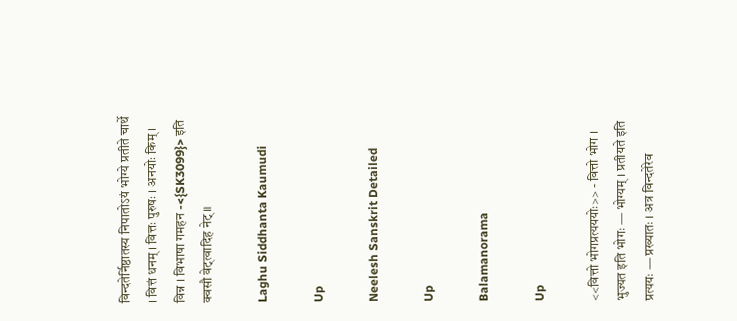विन्दतेर्निष्ठातस्य निपातोऽयं भोग्ये प्रतीते चार्थे । वित्तं धनम् । वित्तः पुरुषः । अनयोः किम् । विन्न । विभाषा गमहन -<{SK3099}> इति क्वसौ वेट्त्वादिह नेट् ॥

Laghu Siddhanta Kaumudi

Up

Neelesh Sanskrit Detailed

Up

Balamanorama

Up

<<वित्तो भोगप्रत्यययोः>> - वित्तो भोग । भुज्यत इति भोगः — भोग्यम् । प्रतीयते इति प्रत्ययः — प्रख्यातः । अत्र विन्दतेरेव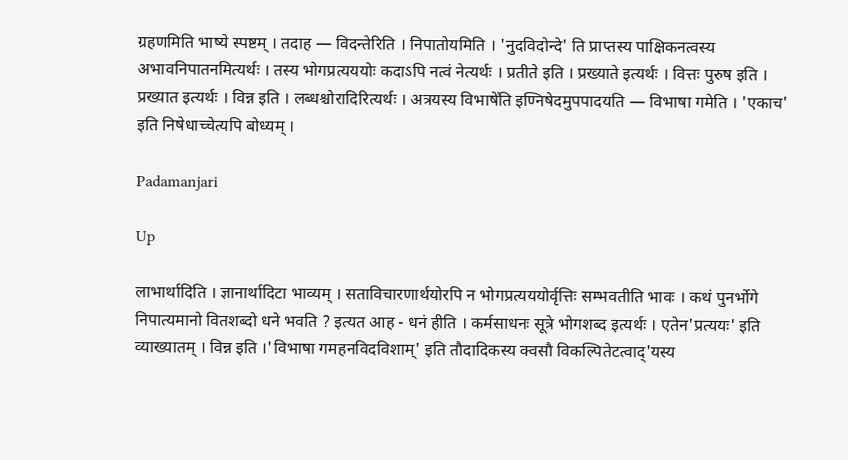ग्रहणमिति भाष्ये स्पष्टम् । तदाह — विदन्तेरिति । निपातोयमिति । 'नुदविदोन्दे' ति प्राप्तस्य पाक्षिकनत्वस्य अभावनिपातनमित्यर्थः । तस्य भोगप्रत्यययोः कदाऽपि नत्वं नेत्यर्थः । प्रतीते इति । प्रख्याते इत्यर्थः । वित्तः पुरुष इति । प्रख्यात इत्यर्थः । विन्न इति । लब्धश्चोरादिरित्यर्थः । अत्रयस्य विभाषे॑ति इण्निषेदमुपपादयति — विभाषा गमेति । 'एकाच' इति निषेधाच्चेत्यपि बोध्यम् ।

Padamanjari

Up

लाभार्थादिति । ज्ञानार्थादिटा भाव्यम् । सताविचारणार्थयोरपि न भोगप्रत्यययोर्वृत्तिः सम्भवतीति भावः । कथं पुनर्भोगे निपात्यमानो वितशब्दो धने भवति ? इत्यत आह - धनं हीति । कर्मसाधनः सूत्रे भोगशब्द इत्यर्थः । एतेन'प्रत्ययः' इति व्याख्यातम् । विन्न इति ।'विभाषा गमहनविदविशाम्' इति तौदादिकस्य क्वसौ विकल्पितेटत्वाद्'यस्य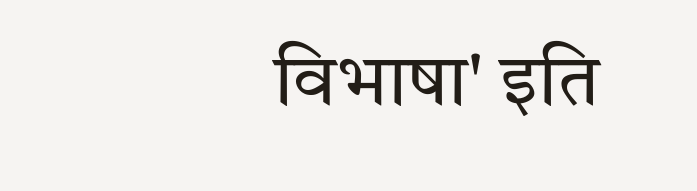विभाषा' इति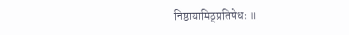निष्ठायामिठ्प्रतिषेधः ॥